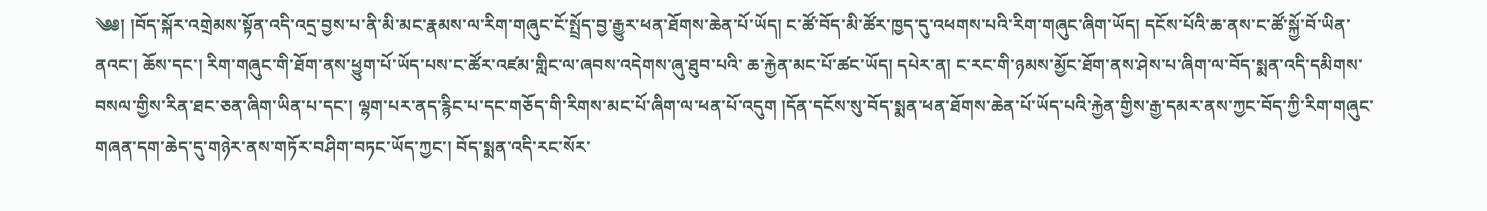༄༅། །བོད་སྐོར་འགྲེམས་སྟོན་འདི་འདྲ་བྱས་པ་ནི་མི་མང་རྣམས་ལ་རིག་གཞུང་ངོ་སྤྲོད་བྱ་རྒྱུར་ཕན་ཐོགས་ཆེན་པོ་ཡོད། ང་ཚོ་བོད་མི་ཚོར་ཁྱད་དུ་འཕགས་པའི་རིག་གཞུང་ཞིག་ཡོད། དངོས་པོའི་ཆ་ནས་ང་ཚོ་སྐྱོ་བོ་ཡིན་ནའང་། ཆོས་དང་། རིག་གཞུང་གི་ཐོག་ནས་ཕྱུག་པོ་ཡོད་པས་ང་ཚོར་འཛམ་གླིང་ལ་ཞབས་འདེགས་ཞུ་ཐུབ་པའི་ ཆ་རྐྱེན་མང་པོ་ཚང་ཡོད། དཔེར་ན། ང་རང་གི་ཉམས་མྱོང་ཐོག་ནས་ཤེས་པ་ཞིག་ལ་བོད་སྨན་འདི་དམིགས་བསལ་གྱིས་རིན་ཐང་ཅན་ཞིག་ཡིན་པ་དང་། ལྷག་པར་ནད་རྙིང་པ་དང་གཅོད་གི་རིགས་མང་པོ་ཞིག་ལ་ཕན་པོ་འདུག །དོན་དངོས་སུ་བོད་སྨན་ཕན་ཐོགས་ཆེན་པོ་ཡོད་པའི་རྐྱེན་གྱིས་རྒྱ་དམར་ནས་ཀྱང་བོད་ཀྱི་རིག་གཞུང་གཞན་དག་ཆེད་དུ་གཉེར་ནས་གཏོར་བཤིག་བཏང་ཡོད་ཀྱང་། བོད་སྨན་འདི་རང་སོར་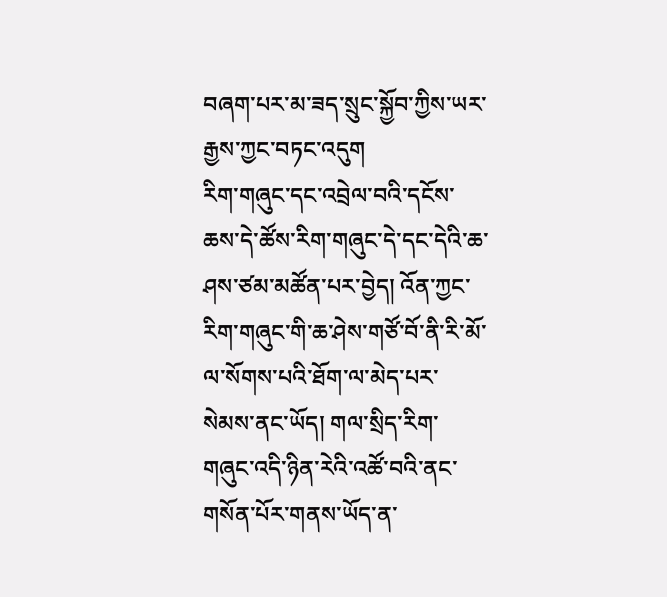བཞག་པར་མ་ཟད་སྲུང་སྐྱོབ་ཀྱིས་ཡར་རྒྱས་ཀྱང་བཏང་འདུག
རིག་གཞུང་དང་འབྲེལ་བའི་དངོས་ཆས་དེ་ཚོས་རིག་གཞུང་དེ་དང་དེའི་ཆ་ཤས་ཙམ་མཚོན་པར་བྱེད། འོན་ཀྱང་རིག་གཞུང་གི་ཆ་ཤེས་གཙོ་བོ་ནི་རི་མོ་ལ་སོགས་པའི་ཐོག་ལ་མེད་པར་སེམས་ནང་ཡོད། གལ་སྲིད་རིག་གཞུང་འདི་ཉིན་རེའི་འཚོ་བའི་ནང་གསོན་པོར་གནས་ཡོད་ན་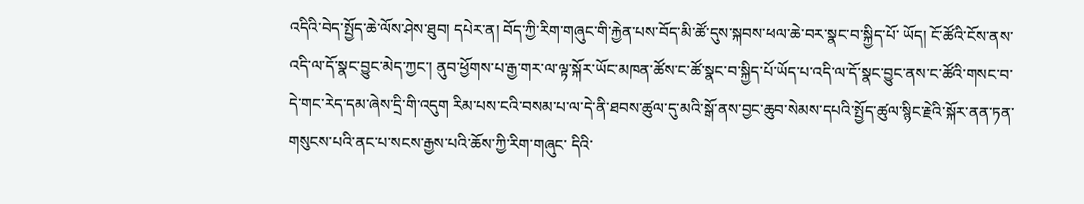འདིའི་བེད་སྤྱོད་ཆེ་ལོས་ཤེས་ཐུབ། དཔེར་ན། བོད་ཀྱི་རིག་གཞུང་གི་རྐྱེན་པས་བོད་མི་ཚོ་དུས་སྐབས་ཕལ་ཆེ་བར་སྣང་བ་སྐྱིད་པོ་ ཡོད། ངོ་ཚོའི་ངོས་ནས་འདི་ལ་དོ་སྣང་བྱུང་མེད་ཀྱང་། ནུབ་ཕྱོགས་པ་རྒྱ་གར་ལ་ལྟ་སྐོར་ཡོང་མཁན་ཚོས་ང་ཚོ་སྣང་བ་སྐྱིད་པོ་ཡོད་པ་འདི་ལ་དོ་སྣང་བྱུང་ནས་ང་ཚོའི་གསང་བ་དེ་གང་རེད་དམ་ཞེས་དྲི་གི་འདུག རིམ་པས་ངའི་བསམ་པ་ལ་དེ་ནི་ཐབས་ཚུལ་དུ་མའི་སྒོ་ནས་བྱང་ཆུབ་སེམས་དཔའི་སྤྱོད་ཚུལ་སྙིང་རྗེའི་སྐོར་ནན་ཏན་གསུངས་པའི་ནང་པ་སངས་རྒྱས་པའི་ཆོས་ཀྱི་རིག་གཞུང་ དིའི་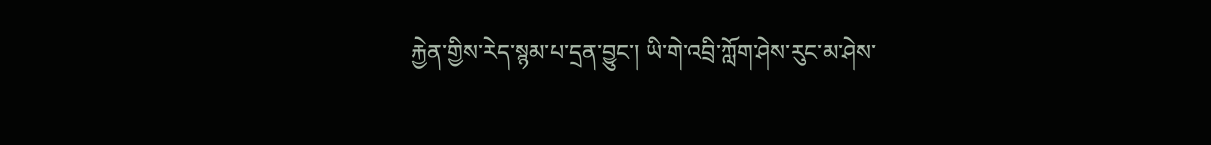རྐྱེན་གྱིས་རེད་སྙམ་པ་དྲན་བྱུང་། ཡི་གེ་འབྲི་ཀློག་ཤེས་རུང་མ་ཤེས་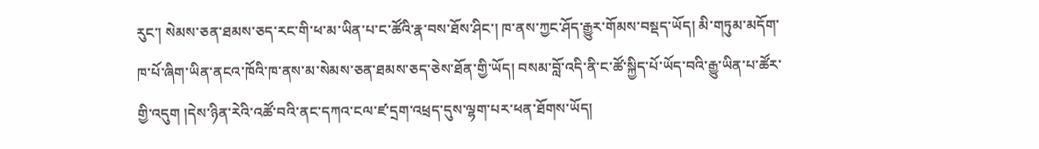རུང་། སེམས་ཅན་ཐམས་ཅད་རང་གི་ཕ་མ་ཡིན་པ་ང་ཚོའི་རྣ་བས་ཐོས་ཤིང་། ཁ་ནས་ཀྱང་ཤོད་རྒྱུར་གོམས་བསྡད་ཡོད། མི་གཏུམ་མདོག་ཁ་པོ་ཞིག་ཡིན་ནངའ་ཁོའི་ཁ་ནས་མ་སེམས་ཅན་ཐམས་ཅད་ཅེས་ཐོན་གྱི་ཡོད། བསམ་བློ་འདི་ནི་ང་ཚོ་སྐྱིད་པོ་ཡོད་བའི་རྒྱུ་ཡིན་པ་ཚོར་གྱི་འདུག །དེས་ཉིན་རེའི་འཚོ་བའི་ནང་དཀའ་ངལ་ཛ་དྲག་འཕྲད་དུས་ལྷག་པར་ཕན་ཐོགས་ཡོད།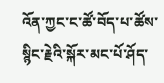འོན་ཀྱང་ང་ཚོ་བོད་པ་ཚོས་སྙིང་རྗེའི་སྐོར་མང་པོ་ཤོད་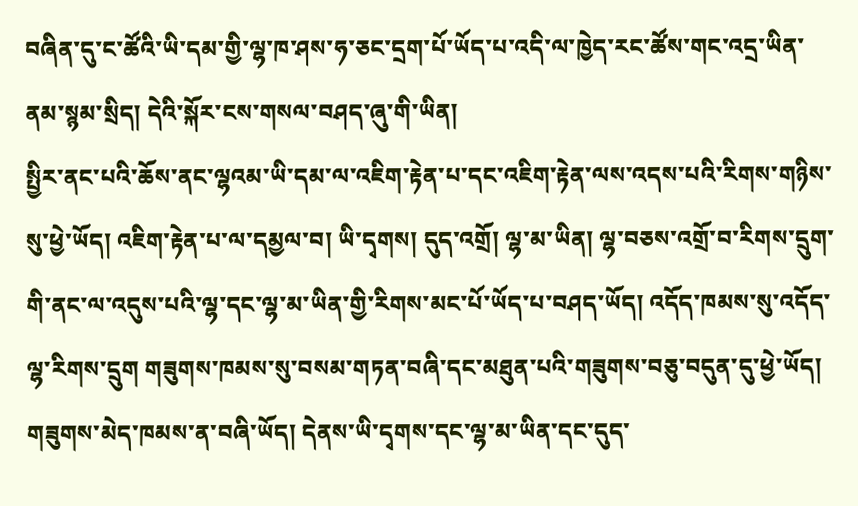བཞིན་དུ་ང་ཚོའི་ཡི་དམ་གྱི་ལྷ་ཁ་ཤས་ཧ་ཅང་དྲག་པོ་ཡོད་པ་འདི་ལ་ཁྱེད་རང་ཚོས་གང་འདྲ་ཡིན་ནམ་སྙམ་སྲིད། དེའི་སྐོར་ངས་གསལ་བཤད་ཞུ་གི་ཡིན།
སྤྱིར་ནང་པའི་ཆོས་ནང་ལྷའམ་ཡི་དམ་ལ་འཇིག་རྟེན་པ་དང་འཇིག་རྟེན་ལས་འདས་པའི་རིགས་གཉིས་སུ་ཕྱེ་ཡོད། འཇིག་རྟེན་པ་ལ་དམྱལ་བ། ཡི་དྭགས། དུད་འགྲོ། ལྷ་མ་ཡིན། ལྷ་བཅས་འགྲོ་བ་རིགས་དྲུག་གི་ནང་ལ་འདུས་པའི་ལྷ་དང་ལྷ་མ་ཡིན་གྱི་རིགས་མང་པོ་ཡོད་པ་བཤད་ཡོད། འདོད་ཁམས་སུ་འདོད་ལྷ་རིགས་དྲུག གཟུགས་ཁམས་སུ་བསམ་གཏན་བཞི་དང་མཐུན་པའི་གཟུགས་བཅུ་བདུན་དུ་ཕྱེ་ཡོད། གཟུགས་མེད་ཁམས་ན་བཞི་ཡོད། དེནས་ཡི་དྭགས་དང་ལྷ་མ་ཡིན་དང་དུད་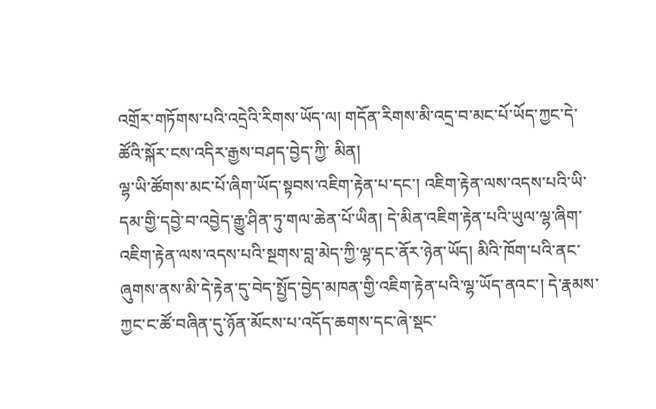འགྲོར་གཏོགས་པའི་འདྲེའི་རིགས་ཡོད་ལ། གདོན་རིགས་མི་འདྲ་བ་མང་པོ་ཡོད་ཀྱང་དེ་ཚོའི་སྐོར་ངས་འདིར་རྒྱས་བཤད་བྱེད་ཀྱི་ མིན།
ལྷ་ཡི་ཚོགས་མང་པོ་ཞིག་ཡོད་སྟབས་འཇིག་རྟེན་པ་དང་། འཇིག་རྟེན་ལས་འདས་པའི་ཡི་དམ་གྱི་དབྱེ་བ་འབྱེད་རྒྱུ་ཤིན་ཏུ་གལ་ཆེན་པོ་ཡིན། དེ་མིན་འཇིག་རྟེན་པའི་ཡུལ་ལྷ་ཞིག་འཇིག་རྟེན་ལས་འདས་པའི་སྔགས་བླ་མེད་ཀྱི་ལྷ་དང་ནོར་ཉེན་ཡོད། མིའི་ཁོག་པའི་ནང་ཞུགས་ནས་མི་དེ་རྟེན་དུ་བེད་སྤྱོད་བྱེད་མཁན་གྱི་འཇིག་རྟེན་པའི་ལྷ་ཡོད་ནའང་། དེ་རྣམས་ཀྱང་ང་ཚོ་བཞིན་དུ་ཉོན་མོངས་པ་འདོད་ཆགས་དང་ཞེ་སྡང་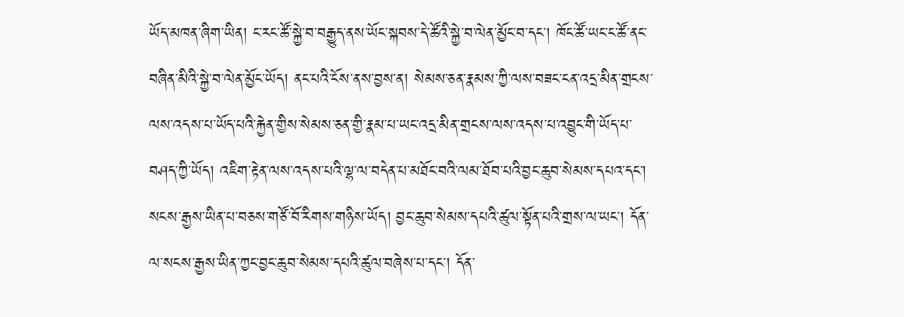ཡོད་མཁན་ཞིག་ཡིན། ང་རང་ཚོ་སྐྱེ་བ་བརྒྱུད་ནས་ཡོང་སྐབས་དེ་ཚོའི་སྐྱེ་བ་ལེན་མྱོང་བ་དང་། ཁོང་ཚོ་ཡང་ང་ཚོ་ནང་བཞིན་མིའི་སྐྱེ་བ་ལེན་མྱོང་ཡོད། ནང་པའི་ངོས་ནས་བྱས་ན། སེམས་ཅན་རྣམས་ཀྱི་ལས་བཟང་ངན་འདྲ་མིན་གྲངས་ལས་འདས་པ་ཡོད་པའི་རྐྱེན་གྱིས་སེམས་ཅན་གྱི་རྣམ་པ་ཡང་འདྲ་མིན་གྲངས་ལས་འདས་པ་འབྱུང་གི་ཡོད་པ་བཤད་ཀྱི་ཡོད། འཇིག་རྟེན་ལས་འདས་པའི་ལྷ་ལ་བདེན་པ་མཐོང་བའི་ལམ་ཐོབ་པའི་བྱང་ཆུབ་སེམས་དཔའ་དང་། སངས་རྒྱས་ཡིན་པ་བཅས་གཙོ་བོ་རིགས་གཉིས་ཡོད། བྱང་ཆུབ་སེམས་དཔའི་ཚུལ་སྟོན་པའི་གྲས་ལ་ཡང་། དོན་ལ་སངས་རྒྱས་ཡིན་ཀྱང་བྱང་ཆུབ་སེམས་དཔའི་ཚུལ་བཞེས་པ་དང་། དོན་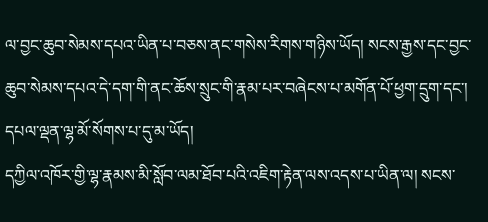ལ་བྱང་ཆུབ་སེམས་དཔའ་ཡིན་པ་བཅས་ནང་གསེས་རིགས་གཉིས་ཡོད། སངས་རྒྱས་དང་བྱང་ཆུབ་སེམས་དཔའ་དེ་དག་གི་ནང་ཆོས་སྲུང་གི་རྣམ་པར་བཞེངས་པ་མགོན་པོ་ཕྱག་དྲུག་དང་། དཔལ་ལྡན་ལྷ་མོ་སོགས་པ་དུ་མ་ཡོད།
དཀྱིལ་འཁོར་གྱི་ལྷ་རྣམས་མི་སློབ་ལམ་ཐོབ་པའི་འཇིག་རྟེན་ལས་འདས་པ་ཡིན་ལ། སངས་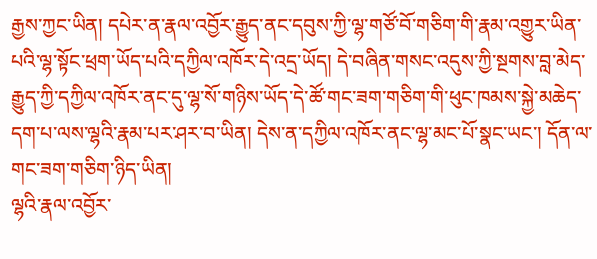རྒྱས་ཀྱང་ཡིན། དཔེར་ན་རྣལ་འབྱོར་རྒྱུད་ནང་དབུས་ཀྱི་ལྷ་གཙོ་བོ་གཅིག་གི་རྣམ་འགྱུར་ཡིན་པའི་ལྷ་སྟོང་ཕྲག་ཡོད་པའི་དཀྱིལ་འཁོར་དེ་འདྲ་ཡོད། དེ་བཞིན་གསང་འདུས་ཀྱི་སྔགས་བླ་མེད་རྒྱུད་ཀྱི་དཀྱིལ་འཁོར་ནང་དུ་ལྷ་སོ་གཉིས་ཡོད་དེ་ཚོ་གང་ཟག་གཅིག་གི་ཕུང་ཁམས་སྐྱེ་མཆེད་དག་པ་ལས་ལྷའི་རྣམ་པར་ཤར་བ་ཡིན། དེས་ན་དཀྱིལ་འཁོར་ནང་ལྷ་མང་པོ་སྣང་ཡང་། དོན་ལ་གང་ཟག་གཅིག་ཉིད་ཡིན།
ལྷའི་རྣལ་འབྱོར་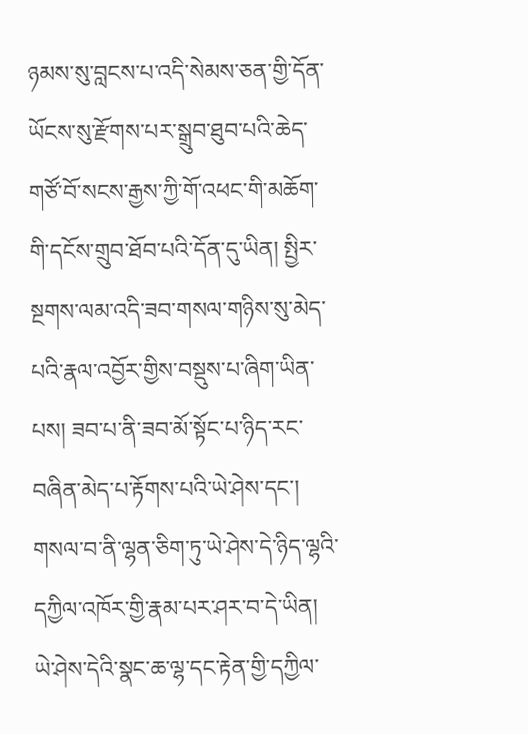ཉམས་སུ་བླངས་པ་འདི་སེམས་ཅན་གྱི་དོན་ཡོངས་སུ་རྫོགས་པར་སྒྲུབ་ཐུབ་པའི་ཆེད་གཙོ་བོ་སངས་རྒྱས་ཀྱི་གོ་འཕང་གི་མཆོག་གི་དངོས་གྲུབ་ཐོབ་པའི་དོན་དུ་ཡིན། སྤྱིར་སྔགས་ལམ་འདི་ཟབ་གསལ་གཉིས་སུ་མེད་པའི་རྣལ་འབྱོར་གྱིས་བསྡུས་པ་ཞིག་ཡིན་པས། ཟབ་པ་ནི་ཟབ་མོ་སྟོང་པ་ཉིད་རང་བཞིན་མེད་པ་རྟོགས་པའི་ཡེ་ཤེས་དང་། གསལ་བ་ནི་ལྷན་ཅིག་ཏུ་ཡེ་ཤེས་དེ་ཉིད་ལྷའི་དཀྱིལ་འཁོར་གྱི་རྣམ་པར་ཤར་བ་དེ་ཡིན། ཡེ་ཤེས་དེའི་སྣང་ཆ་ལྷ་དང་རྟེན་གྱི་དཀྱིལ་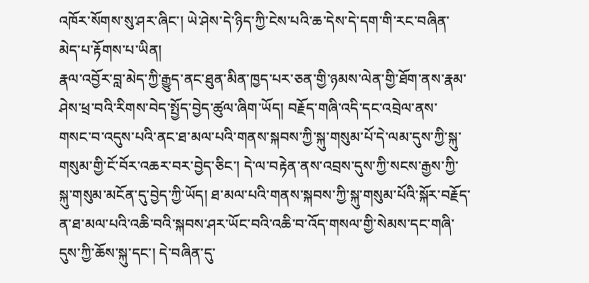འཁོར་སོགས་སུ་ཤར་ཞིང་། ཡེ་ཤེས་དེ་ཉིད་ཀྱི་ངེས་པའི་ཆ་དེས་དེ་དག་གི་རང་བཞིན་མེད་པ་རྟོགས་པ་ཡིན།
རྣལ་འབྱོར་བླ་མེད་ཀྱི་རྒྱུད་ནང་ཐུན་མིན་ཁྱད་པར་ཅན་གྱི་ཉམས་ལེན་གྱི་ཐོག་ནས་རྣམ་ཤེས་ཕྲ་བའི་རིགས་བེད་སྤྱོད་བྱེད་ཚུལ་ཞིག་ཡོད། བརྗོད་གཞི་འདི་དང་འབྲེལ་ནས་གསང་བ་འདུས་པའི་ནང་ཐ་མལ་པའི་གནས་སྐབས་ཀྱི་སྐུ་གསུམ་པོ་དེ་ལམ་དུས་ཀྱི་སྐུ་གསུམ་གྱི་ངོ་བོར་འཆར་བར་བྱེད་ཅིང་། དེ་ལ་བརྟེན་ནས་འབྲས་དུས་ཀྱི་སངས་རྒྱས་ཀྱི་སྐུ་གསུམ་མངོན་དུ་བྱེད་ཀྱི་ཡོད། ཐ་མལ་པའི་གནས་སྐབས་ཀྱི་སྐུ་གསུམ་པོའི་སྐོར་བརྗོད་ན་ཐ་མལ་པའི་འཆི་བའི་སྐབས་ཤར་ཡོང་བའི་འཆི་བ་འོད་གསལ་གྱི་སེམས་དང་གཞི་དུས་ཀྱི་ཆོས་སྐུ་དང་། དེ་བཞིན་དུ་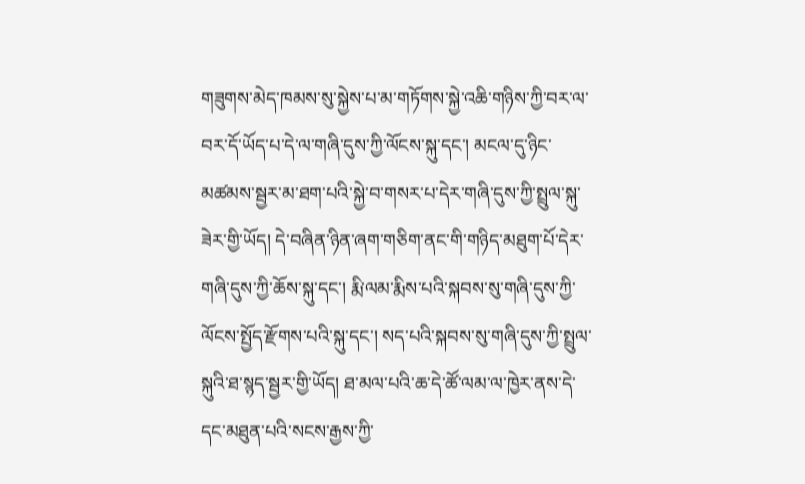གཟུགས་མེད་ཁམས་སུ་སྐྱེས་པ་མ་གཏོགས་སྐྱེ་འཆི་གཉིས་ཀྱི་བར་ལ་བར་དོ་ཡོད་པ་དེ་ལ་གཞི་དུས་ཀྱི་ལོངས་སྐུ་དང་། མངལ་དུ་ཉིང་མཚམས་སྦྱར་མ་ཐག་པའི་སྐྱེ་བ་གསར་པ་དེར་གཞི་དུས་ཀྱི་སྤྲུལ་སྐུ་ཟེར་གྱི་ཡོད། དེ་བཞིན་ཉིན་ཞག་གཅིག་ནང་གི་གཉིད་མཐུག་པོ་དེར་གཞི་དུས་ཀྱི་ཆོས་སྐུ་དང་། རྨི་ལམ་རྨིས་པའི་སྐབས་སུ་གཞི་དུས་ཀྱི་ལོངས་སྤྱོད་རྫོགས་པའི་སྐུ་དང་། སད་པའི་སྐབས་སུ་གཞི་དུས་ཀྱི་སྤྲུལ་སྐུའི་ཐ་སྙད་སྦྱར་གྱི་ཡོད། ཐ་མལ་པའི་ཆ་དེ་ཚོ་ལམ་ལ་ཁྱེར་ནས་དེ་དང་མཐུན་པའི་སངས་རྒྱས་ཀྱི་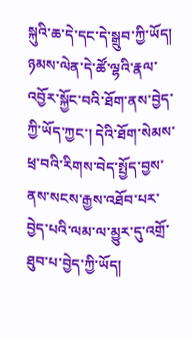སྐུའི་ཆ་དེ་དང་དེ་སྒྲུབ་ཀྱི་ཡོད། ཉམས་ལེན་དེ་ཚོ་ལྷའི་རྣལ་འབྱོར་སྐྱོང་བའི་ཐོག་ནས་བྱེད་ཀྱི་ཡོད་ཀྱང་། དེའི་ཐོག་སེམས་ཕྲ་བའི་རིགས་བེད་སྤྱོད་བྱས་ནས་སངས་རྒྱས་འཐོབ་པར་བྱེད་པའི་ལམ་ལ་མྱུར་དུ་འགྲོ་ཐུབ་པ་བྱེད་ཀྱི་ཡོད།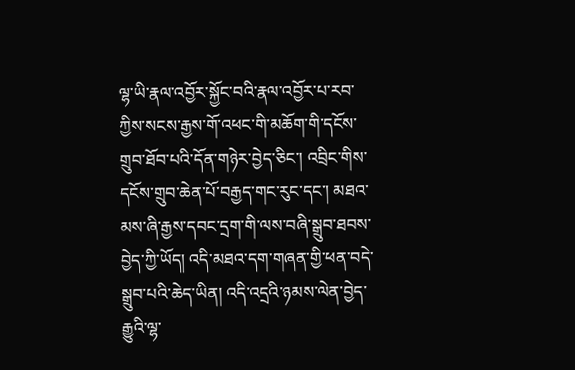ལྷ་ཡི་རྣལ་འབྱོར་སྐྱོང་བའི་རྣལ་འབྱོར་པ་རབ་ཀྱིས་སངས་རྒྱས་གོ་འཕང་གི་མཆོག་གི་དངོས་གྲུབ་ཐོབ་པའི་དོན་གཉེར་བྱེད་ཅིང་། འབྲིང་གིས་དངོས་གྲུབ་ཆེན་པོ་བརྒྱད་གང་རུང་དང་། མཐའ་མས་ཞི་རྒྱས་དབང་དྲག་གི་ལས་བཞི་སྒྲུབ་ཐབས་བྱེད་ཀྱི་ཡོད། འདི་མཐའ་དག་གཞན་གྱི་ཕན་བདེ་སྒྲུབ་པའི་ཆེད་ཡིན། འདི་འདྲའི་ཉམས་ལེན་བྱེད་རྒྱུའི་ལྷ་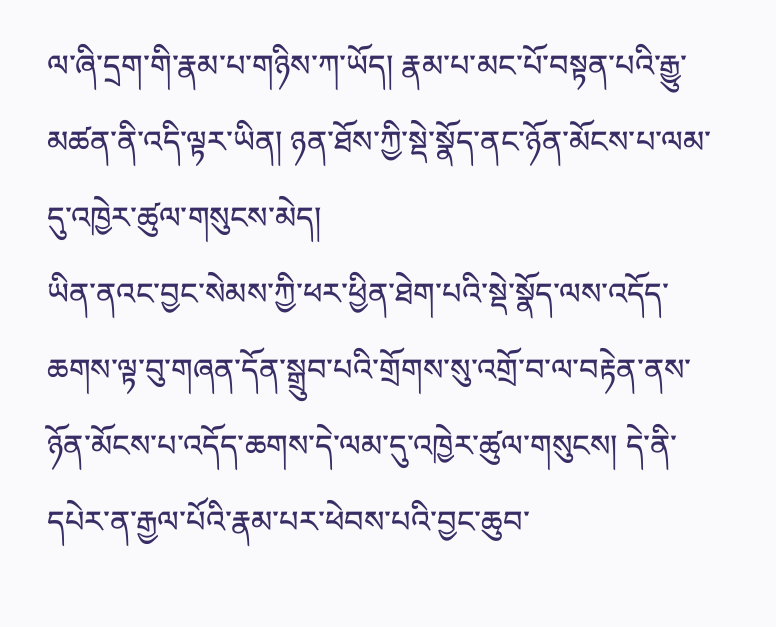ལ་ཞི་དྲག་གི་རྣམ་པ་གཉིས་ཀ་ཡོད། རྣམ་པ་མང་པོ་བསྟན་པའི་རྒྱུ་མཚན་ནི་འདི་ལྟར་ཡིན། ཉན་ཐོས་ཀྱི་སྡེ་སྣོད་ནང་ཉོན་མོངས་པ་ལམ་དུ་འཁྱེར་ཚུལ་གསུངས་མེད།
ཡིན་ནའང་བྱང་སེམས་ཀྱི་ཕར་ཕྱིན་ཐེག་པའི་སྡེ་སྣོད་ལས་འདོད་ཆགས་ལྟ་བུ་གཞན་དོན་སྒྲུབ་པའི་གྲོགས་སུ་འགྲོ་བ་ལ་བརྟེན་ནས་ཉོན་མོངས་པ་འདོད་ཆགས་དེ་ལམ་དུ་འཁྱེར་ཚུལ་གསུངས། དེ་ནི་དཔེར་ན་རྒྱལ་པོའི་རྣམ་པར་ཕེབས་པའི་བྱང་ཆུབ་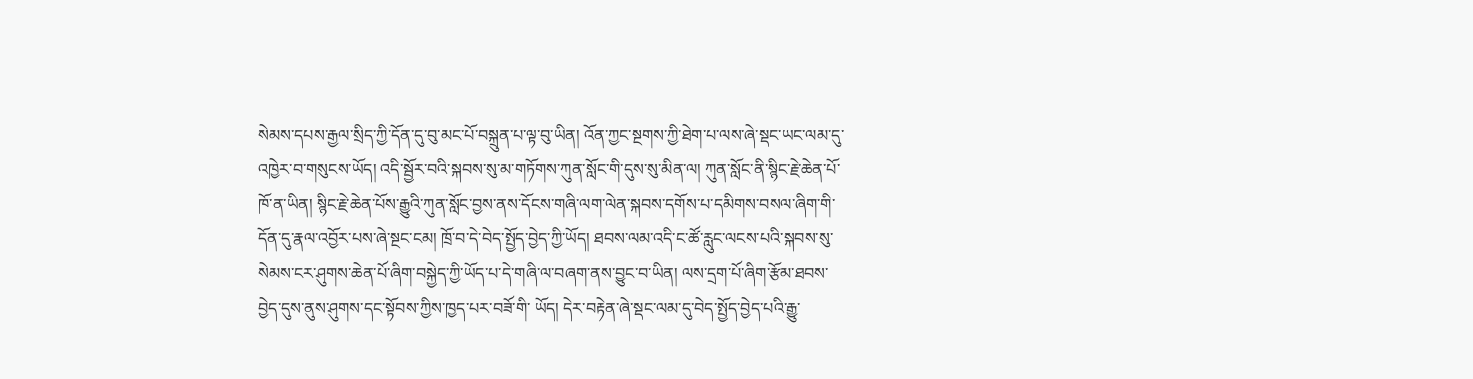སེམས་དཔས་རྒྱལ་སྲིད་ཀྱི་དོན་དུ་བུ་མང་པོ་བསྐྲུན་པ་ལྟ་བུ་ཡིན། འོན་ཀྱང་སྔགས་ཀྱི་ཐེག་པ་ལས་ཞེ་སྡང་ཡང་ལམ་དུ་འཁྱེར་བ་གསུངས་ཡོད། འདི་སྦྱོར་བའི་སྐབས་སུ་མ་གཏོགས་ཀུན་སློང་གི་དུས་སུ་མིན་ལ། ཀུན་སློང་ནི་སྙིང་རྗེ་ཆེན་པོ་ཁོ་ན་ཡིན། སྙིང་རྗེ་ཆེན་པོས་རྒྱུའི་ཀུན་སློང་བྱས་ནས་དོངས་གཞི་ལག་ལེན་སྐབས་དགོས་པ་དམིགས་བསལ་ཞིག་གི་དོན་དུ་རྣལ་འབྱོར་པས་ཞེ་སྔང་ངམ། ཁྲོ་བ་དེ་བེད་སྤྱོད་བྱེད་ཀྱི་ཡོད། ཐབས་ལམ་འདི་ང་ཚོ་རླུང་ལངས་པའི་སྐབས་སུ་སེམས་ངར་ཤུགས་ཆེན་པོ་ཞིག་བསྐྱེད་ཀྱི་ཡོད་པ་དེ་གཞི་ལ་བཞག་ནས་བྱུང་བ་ཡིན། ལས་དྲག་པོ་ཞིག་རྩོམ་ཐབས་བྱེད་དུས་ནུས་ཤུགས་དང་སྟོབས་ཀྱིས་ཁྱད་པར་བཟོ་གི་ ཡོད། དེར་བརྟེན་ཞེ་སྡང་ལམ་དུ་བེད་སྤྱོད་བྱེད་པའི་རྒྱུ་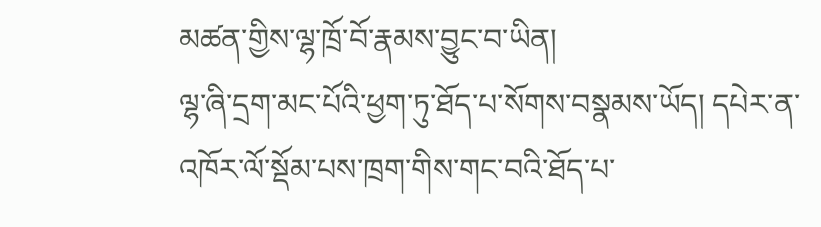མཚན་གྱིས་ལྷ་ཁྲོ་བོ་རྣམས་བྱུང་བ་ཡིན།
ལྷ་ཞི་དྲག་མང་པོའི་ཕྱག་ཏུ་ཐོད་པ་སོགས་བསྣམས་ཡོད། དཔེར་ན་འཁོར་ལོ་སྡོམ་པས་ཁྲག་གིས་གང་བའི་ཐོད་པ་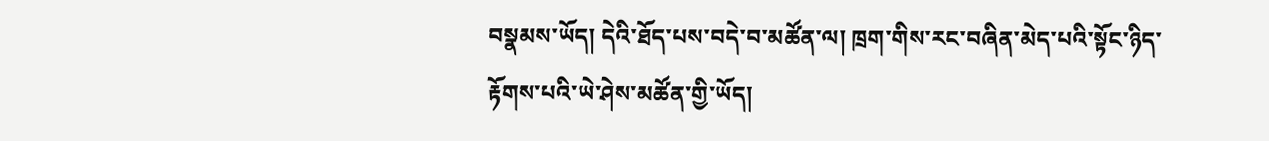བསྣམས་ཡོད། དེའི་ཐོད་པས་བདེ་བ་མཚོན་ལ། ཁྲག་གིས་རང་བཞིན་མེད་པའི་སྟོང་ཉིད་རྟོགས་པའི་ཡེ་ཤེས་མཚོན་གྱི་ཡོད།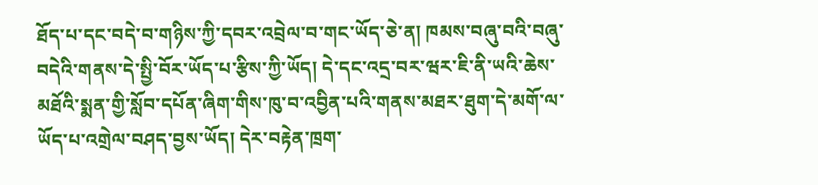ཐོད་པ་དང་བདེ་བ་གཉིས་ཀྱི་དབར་འབྲེལ་བ་གང་ཡོད་ཅེ་ན། ཁམས་བཞུ་བའི་བཞུ་བདེའི་གནས་དེ་སྤྱི་བོར་ཡོད་པ་རྩིས་ཀྱི་ཡོད། དེ་དང་འདྲ་བར་ཝར་ཇི་ནི་ཡའི་ཆེས་མཐོའི་སྨན་གྱི་སློབ་དཔོན་ཞིག་གིས་ཁུ་བ་འབྱིན་པའི་གནས་མཐར་ཐུག་དེ་མགོ་ལ་ཡོད་པ་འགྲེལ་བཤད་བྱས་ཡོད། དེར་བརྟེན་ཁྲག་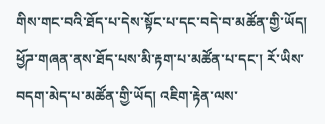གིས་གང་བའི་ཐོད་པ་དེས་སྟོང་པ་དང་བདེ་བ་མཚོན་གྱི་ཡོད།
ཕྱོཌ་གཞན་ནས་ཐོད་པས་མི་རྟག་པ་མཚོན་པ་དང་། རོ་ཡིས་བདག་མེད་པ་མཚོན་གྱི་ཡོད། འཇིག་རྟེན་ལས་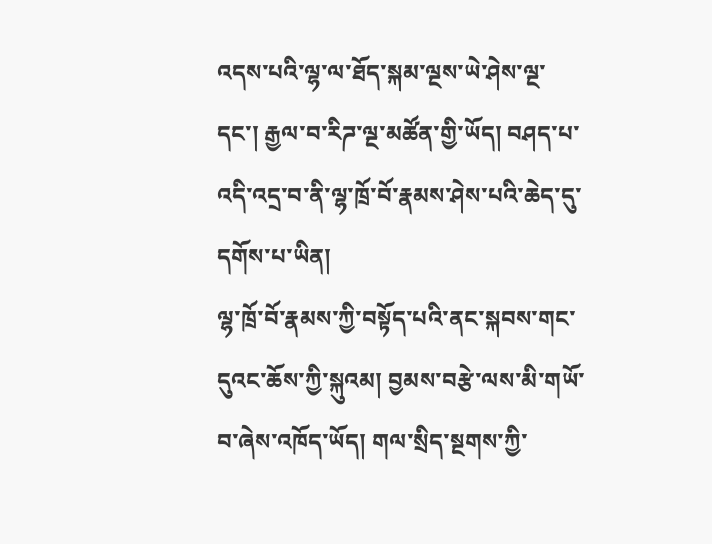འདས་པའི་ལྷ་ལ་ཐོད་སྐམ་ལྔས་ཡེ་ཤེས་ལྔ་དང་། རྒྱལ་བ་རིཌ་ལྔ་མཚོན་གྱི་ཡོད། བཤད་པ་འདི་འདྲ་བ་ནི་ལྷ་ཁྲོ་བོ་རྣམས་ཤེས་པའི་ཆེད་དུ་དགོས་པ་ཡིན།
ལྷ་ཁྲོ་བོ་རྣམས་ཀྱི་བསྟོད་པའི་ནང་སྐབས་གང་དུའང་ཆོས་ཀྱི་སྐུའམ། བྱམས་བརྩེ་ལས་མི་གཡོ་བ་ཞེས་འཁོད་ཡོད། གལ་སྲིད་སྔགས་ཀྱི་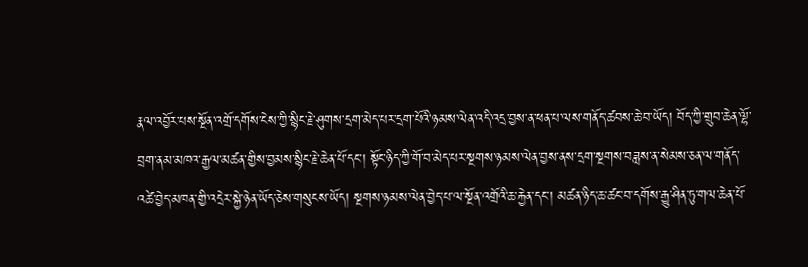རྣལ་འབྱོར་པས་སྔོན་འགྲོ་དགོས་ངེས་ཀྱི་སྙིང་རྗེ་ཤུགས་དྲག་མེད་པར་དྲག་པོའི་ཉམས་ལེན་འདི་འདྲ་བྱས་ན་ཕན་པ་ལས་གནོད་ཚབས་ཆེ་བ་ཡོད། བོད་ཀྱི་གྲུབ་ཆེན་ལྷོ་བྲག་ནམ་མཁའ་རྒྱལ་མཚན་གྱིས་བྱམས་སྙིང་རྗེ་ཆེན་པོ་དང་། སྟོང་ཉིད་ཀྱི་གོ་བ་མེད་པར་སྔགས་ཉམས་ལེན་བྱས་ནས་དྲག་སྔགས་བཟླས་ན་སེམས་ཅན་ལ་གནོད་འཚེ་བྱེད་མཁན་གྱི་འདྲེར་སྐྱེ་ཉེན་ཡོད་ཅེས་གསུངས་ཡོད། སྔགས་ཉམས་ལེན་བྱེད་པ་ལ་སྔོན་འགྲོའི་ཆ་རྐྱེན་དང་། མཚན་ཉིད་ཆ་ཚང་བ་དགོས་རྒྱུ་ཤིན་ཏུ་གལ་ཆེན་པོ་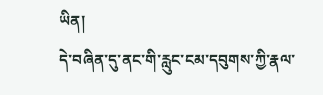ཡིན།
དེ་བཞིན་དུ་ནང་གི་རླུང་ངམ་དབུགས་ཀྱི་རྣལ་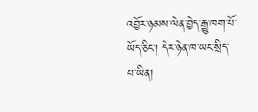འབྱོར་ཉམས་ལེན་བྱེད་རྒྱུ་ཁག་པོ་ཡོད་ཅིང་། དེར་ཉེན་ཁ་ཡང་སྲིད་པ་ཡིན།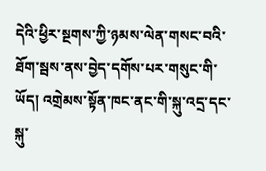དེའི་ཕྱིར་སྔགས་ཀྱི་ཉམས་ལེན་གསང་བའི་ཐོག་སྦས་ནས་བྱེད་དགོས་པར་གསུང་གི་ཡོད། འགྲེམས་སྟོན་ཁང་ནང་གི་སྐུ་འདྲ་དང་སྐུ་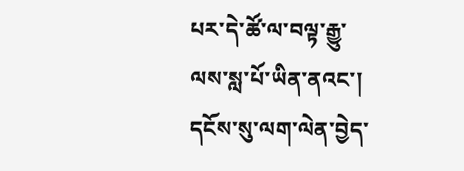པར་དེ་ཚོ་ལ་བལྟ་རྒྱུ་ལས་སླ་པོ་ཡིན་ནའང་། དངོས་སུ་ལག་ལེན་བྱེད་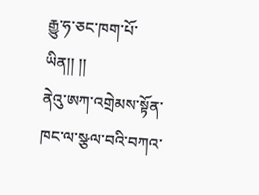རྒྱུ་ཧ་ཅང་ཁག་པོ་ཡིན།། །།
ནེའུ་ཨཀ་འགྲེམས་སྟོན་ཁང་ལ་སྩལ་བའི་བཀའ་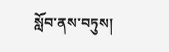སློབ་ནས་བཏུས།